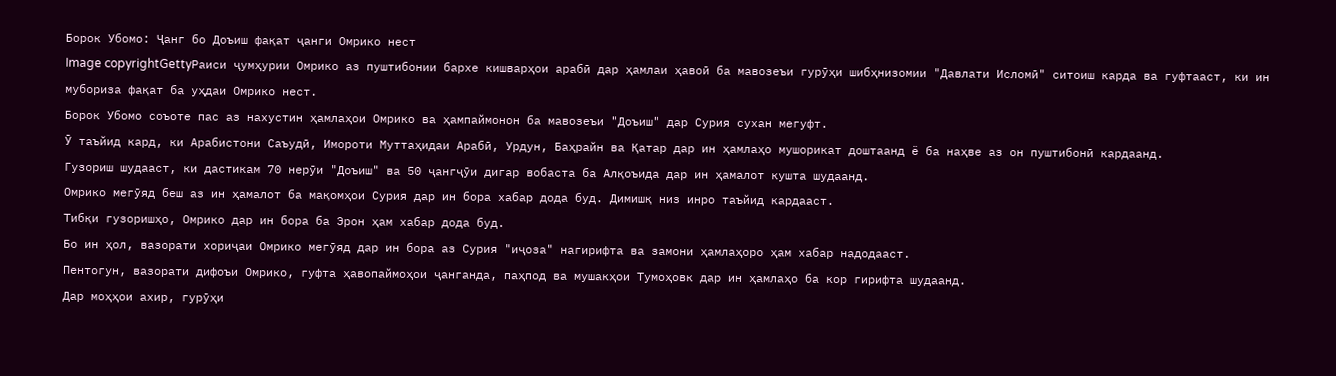Борок Убомо: Ҷанг бо Доъиш фақат ҷанги Омрико нест
Image copyrightGettyРаиси ҷумҳурии Омрико аз пуштибонии бархе кишварҳои арабӣ дар ҳамлаи ҳавоӣ ба мавозеъи гурӯҳи шибҳнизомии "Давлати Исломӣ" ситоиш карда ва гуфтааст, ки ин мубориза фақат ба уҳдаи Омрико нест.
Борок Убомо соъоте пас аз нахустин ҳамлаҳои Омрико ва ҳампаймонон ба мавозеъи "Доъиш" дар Сурия сухан мегуфт.
Ӯ таъйид кард, ки Арабистони Саъудӣ, Имороти Муттаҳидаи Арабӣ, Урдун, Баҳрайн ва Қатар дар ин ҳамлаҳо мушорикат доштаанд ё ба наҳве аз он пуштибонӣ кардаанд.
Гузориш шудааст, ки дастикам 70 нерӯи "Доъиш" ва 50 ҷангҷӯи дигар вобаста ба Алқоъида дар ин ҳамалот кушта шудаанд.
Омрико мегӯяд беш аз ин ҳамалот ба мақомҳои Сурия дар ин бора хабар дода буд. Димишқ низ инро таъйид кардааст.
Тибқи гузоришҳо, Омрико дар ин бора ба Эрон ҳам хабар дода буд.
Бо ин ҳол, вазорати хориҷаи Омрико мегӯяд дар ин бора аз Сурия "иҷоза" нагирифта ва замони ҳамлаҳоро ҳам хабар надодааст.
Пентогун, вазорати дифоъи Омрико, гуфта ҳавопаймоҳои ҷанганда, паҳпод ва мушакҳои Тумоҳовк дар ин ҳамлаҳо ба кор гирифта шудаанд.
Дар моҳҳои ахир, гурӯҳи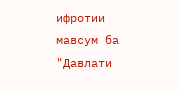ифротии мавсум ба "Давлати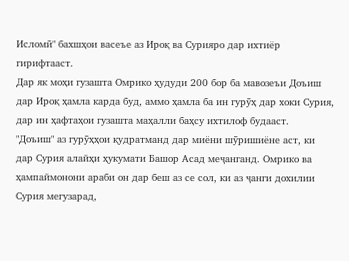Исломӣ" бахшҳои васеъе аз Ироқ ва Сурияро дар ихтиёр гирифтааст.
Дар як моҳи гузашта Омрико ҳудуди 200 бор ба мавозеъи Доъиш дар Ироқ ҳамла карда буд, аммо ҳамла ба ин гурӯҳ дар хоки Сурия, дар ин ҳафтаҳои гузашта маҳалли баҳсу ихтилоф будааст.
"Доъиш" аз гурӯҳҳои қудратманд дар миёни шӯришиёне аст, ки дар Сурия алайҳи ҳукумати Башор Асад меҷанганд. Омрико ва ҳампаймонони араби он дар беш аз се сол, ки аз ҷанги дохилии Сурия мегузарад,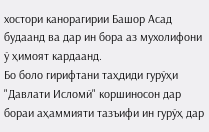хостори канорагирии Башор Асад будаанд ва дар ин бора аз мухолифони ӯ ҳимоят кардаанд.
Бо боло гирифтани таҳдиди гурӯҳи "Давлати Исломӣ" коршиносон дар бораи аҳаммияти тазъифи ин гурӯҳ дар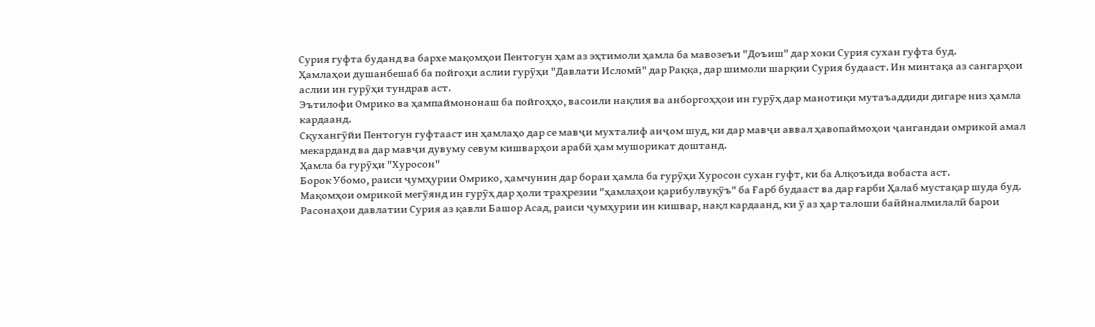Сурия гуфта буданд ва бархе мақомҳои Пентогун ҳам аз эҳтимоли ҳамла ба мавозеъи "Доъиш" дар хоки Сурия сухан гуфта буд.
Ҳамлаҳои душанбешаб ба пойгоҳи аслии гурӯҳи "Давлати Исломӣ" дар Раққа, дар шимоли шарқии Сурия будааст. Ин минтақа аз сангарҳои аслии ин гурӯҳи тундрав аст.
Эътилофи Омрико ва ҳампаймононаш ба пойгоҳҳо, васоили нақлия ва анборгоҳҳои ин гурӯҳ дар манотиқи мутаъаддиди дигаре низ ҳамла кардаанд.
Сқухангӯйи Пентогун гуфтааст ин ҳамлаҳо дар се мавҷи мухталиф анҷом шуд, ки дар мавҷи аввал ҳавопаймоҳои ҷангандаи омрикоӣ амал мекарданд ва дар мавҷи дувуму севум кишварҳои арабӣ ҳам мушорикат доштанд.
Ҳамла ба гурӯҳи "Хуросон"
Борок Убомо, раиси ҷумҳурии Омрико, ҳамчунин дар бораи ҳамла ба гурӯҳи Хуросон сухан гуфт, ки ба Алқоъида вобаста аст.
Мақомҳои омрикоӣ мегӯянд ин гурӯҳ дар ҳоли траҳрезии "ҳамлаҳои қарибулвуқӯъ" ба Ғарб будааст ва дар ғарби Ҳалаб мустақар шуда буд.
Расонаҳои давлатии Сурия аз қавли Башор Асад, раиси ҷумҳурии ин кишвар, нақл кардаанд, ки ӯ аз ҳар талоши баӣйналмилалӣ барои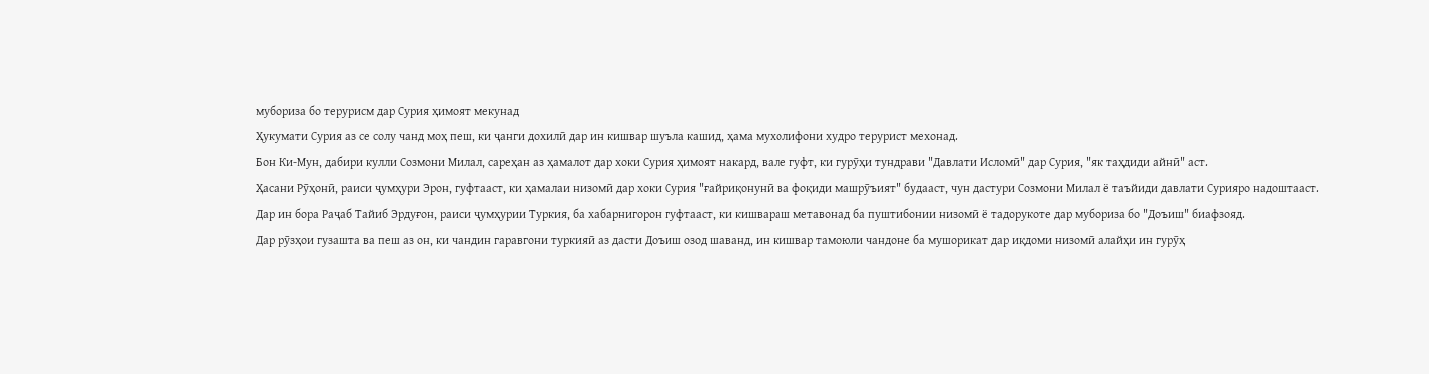мубориза бо терурисм дар Сурия ҳимоят мекунад
Ҳукумати Сурия аз се солу чанд моҳ пеш, ки ҷанги дохилӣ дар ин кишвар шуъла кашид, ҳама мухолифони худро терурист мехонад.
Бон Ки-Мун, дабири кулли Созмони Милал, сареҳан аз ҳамалот дар хоки Сурия ҳимоят накард, вале гуфт, ки гурӯҳи тундрави "Давлати Исломӣ" дар Сурия, "як таҳдиди айнӣ" аст.
Ҳасани Рӯҳонӣ, раиси ҷумҳури Эрон, гуфтааст, ки ҳамалаи низомӣ дар хоки Сурия "ғайриқонунӣ ва фоқиди машрӯъият" будааст, чун дастури Созмони Милал ё таъйиди давлати Сурияро надоштааст.
Дар ин бора Раҷаб Тайиб Эрдуғон, раиси ҷумҳурии Туркия, ба хабарнигорон гуфтааст, ки кишвараш метавонад ба пуштибонии низомӣ ё тадорукоте дар мубориза бо "Доъиш" биафзояд.
Дар рӯзҳои гузашта ва пеш аз он, ки чандин гаравгони туркияӣ аз дасти Доъиш озод шаванд, ин кишвар тамоюли чандоне ба мушорикат дар иқдоми низомӣ алайҳи ин гурӯҳ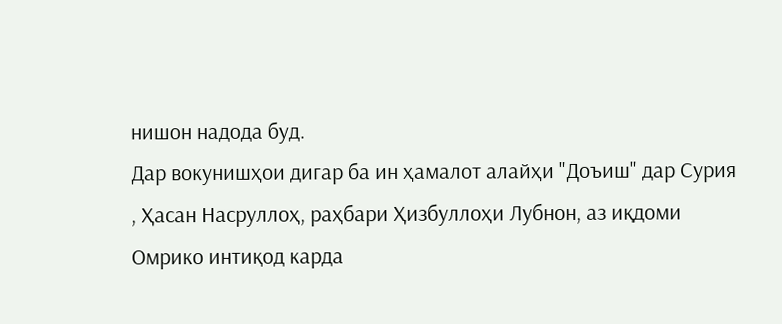нишон надода буд.
Дар вокунишҳои дигар ба ин ҳамалот алайҳи "Доъиш" дар Сурия , Ҳасан Насруллоҳ, раҳбари Ҳизбуллоҳи Лубнон, аз иқдоми Омрико интиқод карда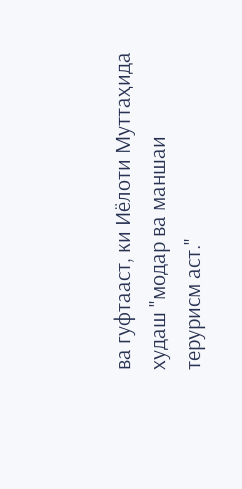ва гуфтааст, ки Иёлоти Муттаҳида худаш "модар ва маншаи терурисм аст."